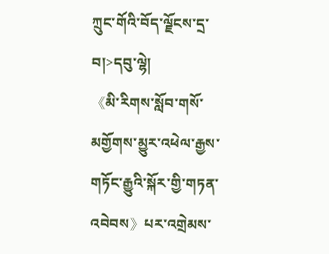ཀྲུང་གོའི་བོད་ལྗོངས་དྲ་བ།>དབུ་ལྷེ།
《མི་རིགས་སློབ་གསོ་མགྱོགས་མྱུར་འཕེལ་རྒྱས་གཏོང་རྒྱུའི་སྐོར་གྱི་གཏན་འབེབས》པར་འགྲེམས་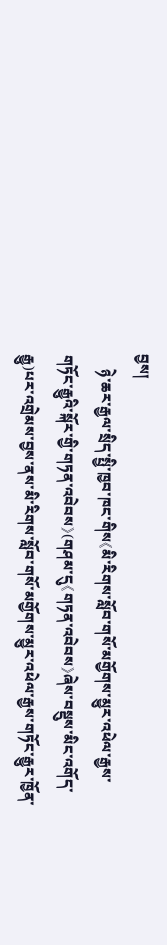བྱས།
    ཉེ་ཆར་རྒྱལ་སྲིད་སྤྱི་ཁྱབ་ཁང་གིས《མི་རིགས་སློབ་གསོ་མགྱོགས་མྱུར་འཕེལ་རྒྱས་གཏོང་རྒྱུའི་སྐོར་གྱི་གཏན་འབེབས》(གཤམ་དུ《གཏན་འབེབས》ཞེས་བསྡུས་མིང་འགོད་རྒྱུ)པར་འགྲེམས་བྱས་ནས་མི་རིགས་སློབ་གསོ་མགྱོགས་མྱུར་འཕེལ་རྒྱས་གཏོང་རྒྱུར་ཁྱོན་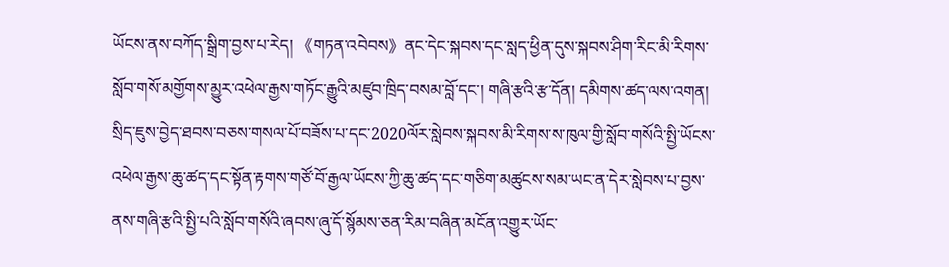ཡོངས་ནས་བཀོད་སྒྲིག་བྱས་པ་རེད། 《གཏན་འབེབས》ནང་དེང་སྐབས་དང་སླད་ཕྱིན་དུས་སྐབས་ཤིག་རིང་མི་རིགས་སློབ་གསོ་མགྱོགས་མྱུར་འཕེལ་རྒྱས་གཏོང་རྒྱུའི་མཛུབ་ཁྲིད་བསམ་བློ་དང་། གཞི་རྩའི་རྩ་དོན། དམིགས་ཚད་ལས་འགན། སྲིད་ཇུས་བྱེད་ཐབས་བཅས་གསལ་པོ་བཟོས་པ་དང་2020ལོར་སླེབས་སྐབས་མི་རིགས་ས་ཁུལ་གྱི་སློབ་གསོའི་སྤྱི་ཡོངས་འཕེལ་རྒྱས་ཆུ་ཚད་དང་སྟོན་རྟགས་གཙོ་བོ་རྒྱལ་ཡོངས་ཀྱི་ཆུ་ཚད་དང་གཅིག་མཚུངས་སམ་ཡང་ན་དེར་སླེབས་པ་བྱས་ནས་གཞི་རྩའི་སྤྱི་པའི་སློབ་གསོའི་ཞབས་ཞུ་དོ་སྙོམས་ཅན་རིམ་བཞིན་མངོན་འགྱུར་ཡོང་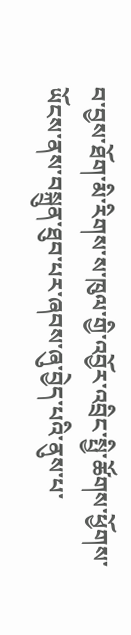བ་བྱས་ཐོག་མི་རིགས་ས་ཁུལ་གྱི་འབྱོར་འབྲིང་སྤྱི་ཚོགས་ཕྱོགས་ཡོངས་ནས་བསྐྲུན་ཐུབ་པར་ཞབས་ཞུ་བྱེད་པའི་ནུས་པ་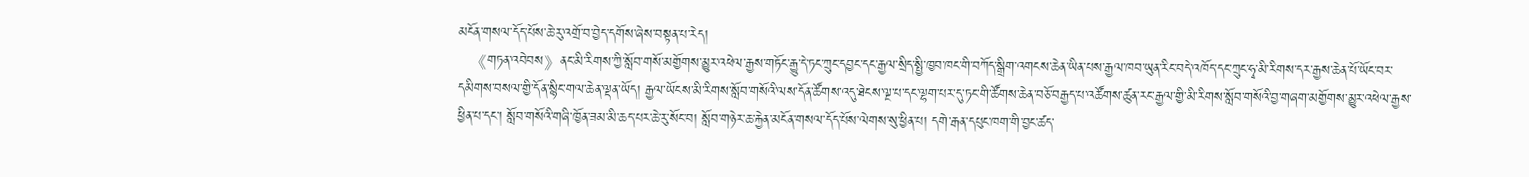མངོན་གསལ་དོད་པོས་ཆེ་རུ་འགྲོ་བ་བྱེད་དགོས་ཞེས་བསྟན་པ་རེད།
   《གཏན་འབེབས》ནང་མི་རིགས་ཀྱི་སློབ་གསོ་མགྱོགས་མྱུར་འཕེལ་རྒྱས་གཏོང་རྒྱུ་དེ་ཏང་ཀྲུང་དབྱང་དང་རྒྱལ་སྲིད་སྤྱི་ཁྱབ་ཁང་གི་བཀོད་སྒྲིག་འགངས་ཆེན་ཡིན་པས་རྒྱལ་ཁབ་ཡུན་རིང་བདེ་འཁོད་དང་ཀྲུང་ཧྭ་མི་རིགས་དར་རྒྱས་ཆེན་པོ་ཡོང་བར་དམིགས་བསལ་གྱི་དོན་སྙིང་གལ་ཆེན་ལྡན་ཡོད། རྒྱལ་ཡོངས་མི་རིགས་སློབ་གསོའི་ལས་དོན་ཚོགས་འདུ་ཐེངས་ལྔ་པ་དང་ལྷག་པར་དུ་ཏང་གི་ཚོགས་ཆེན་བཅོ་བརྒྱད་པ་འཚོགས་ཚུན་རང་རྒྱལ་གྱི་མི་རིགས་སློབ་གསོའི་བྱ་གཞག་མགྱོགས་མྱུར་འཕེལ་རྒྱས་ཕྱིན་པ་དང་། སློབ་གསོའི་གཞི་ཁྱོན་ཟམ་མི་ཆད་པར་ཆེ་རུ་སོང་བ། སློབ་གཉེར་ཆ་རྐྱེན་མངོན་གསལ་དོད་པོས་ལེགས་སུ་ཕྱིན་པ། དགེ་རྒན་དཔུང་ཁག་གི་བྱང་ཚད་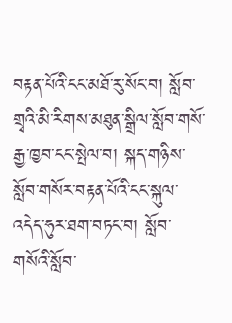བརྟན་པོའི་ངང་མཐོ་རུ་སོང་བ། སློབ་གྲྭའི་མི་རིགས་མཐུན་སྒྲིལ་སློབ་གསོ་རྒྱ་ཁྱབ་ངང་སྤེལ་བ། སྐད་གཉིས་སློབ་གསོར་བརྟན་པོའི་ངང་སྐུལ་འདེད་ཧུར་ཐག་བཏང་བ། སློབ་གསོའི་སློབ་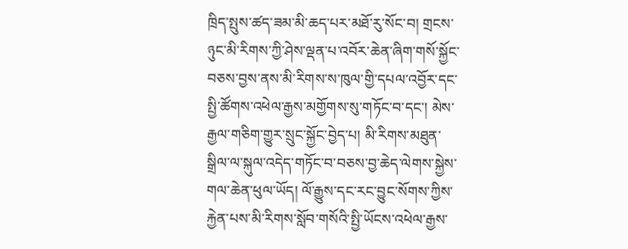ཁྲིད་སྤུས་ཚད་ཟམ་མི་ཆད་པར་མཐོ་རུ་སོང་བ། གྲངས་ཉུང་མི་རིགས་ཀྱི་ཤེས་ལྡན་པ་འབོར་ཆེན་ཞིག་གསོ་སྐྱོང་བཅས་བྱས་ནས་མི་རིགས་ས་ཁུལ་གྱི་དཔལ་འབྱོར་དང་སྤྱི་ཚོགས་འཕེལ་རྒྱས་མགྱོགས་སུ་གཏོང་བ་དང་། མེས་རྒྱལ་གཅིག་གྱུར་སྲུང་སྐྱོང་བྱེད་པ། མི་རིགས་མཐུན་སྒྲིལ་ལ་སྐུལ་འདེད་གཏོང་བ་བཅས་བྱ་ཆེད་ལེགས་སྐྱེས་གལ་ཆེན་ཕུལ་ཡོད། ལོ་རྒྱུས་དང་རང་བྱུང་སོགས་ཀྱིས་རྐྱེན་པས་མི་རིགས་སློབ་གསོའི་སྤྱི་ཡོངས་འཕེལ་རྒྱས་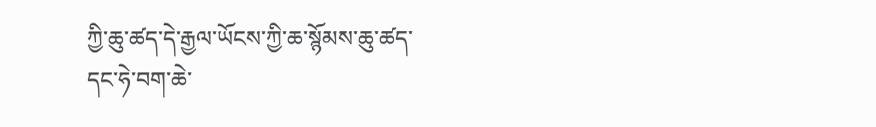ཀྱི་ཆུ་ཚད་དེ་རྒྱལ་ཡོངས་ཀྱི་ཆ་སྙོམས་ཆུ་ཚད་དང་ཧེ་བག་ཆེ་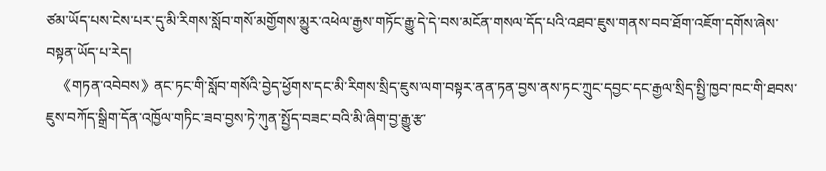ཙམ་ཡོད་པས་ངེས་པར་དུ་མི་རིགས་སློབ་གསོ་མགྱོགས་མྱུར་འཕེལ་རྒྱས་གཏོང་རྒྱུ་དེ་དེ་བས་མངོན་གསལ་དོད་པའི་འཐབ་ཇུས་གནས་བབ་ཐོག་འཇོག་དགོས་ཞེས་བསྟན་ཡོད་པ་རེད།
   《གཏན་འབེབས》ནང་ཏང་གི་སློབ་གསོའི་བྱེད་ཕྱོགས་དང་མི་རིགས་སྲིད་ཇུས་ལག་བསྟར་ནན་ཏན་བྱས་ནས་ཏང་ཀྲུང་དབྱང་དང་རྒྱལ་སྲིད་སྤྱི་ཁྱབ་ཁང་གི་ཐབས་ཇུས་བཀོད་སྒྲིག་དོན་འཁྱོལ་གཏིང་ཟབ་བྱས་ཏེ་ཀུན་སྤྱོད་བཟང་བའི་མི་ཞིག་བྱ་རྒྱུ་རྩ་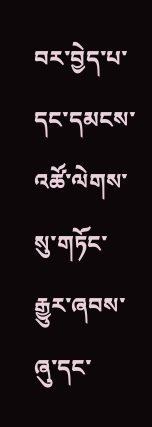བར་བྱེད་པ་དང་དམངས་འཚོ་ལེགས་སུ་གཏོང་རྒྱུར་ཞབས་ཞུ་དང་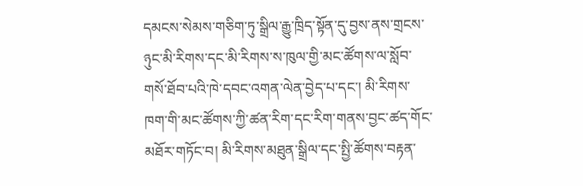དམངས་སེམས་གཅིག་ཏུ་སྒྲིལ་རྒྱུ་ཁྲིད་སྟོན་དུ་བྱས་ནས་གྲངས་ཉུང་མི་རིགས་དང་མི་རིགས་ས་ཁུལ་གྱི་མང་ཚོགས་ལ་སློབ་གསོ་ཐོབ་པའི་ཁེ་དབང་འགན་ལེན་བྱེད་པ་དང་། མི་རིགས་ཁག་གི་མང་ཚོགས་ཀྱི་ཚན་རིག་དང་རིག་གནས་བྱང་ཚད་གོང་མཐོར་གཏོང་བ། མི་རིགས་མཐུན་སྒྲིལ་དང་སྤྱི་ཚོགས་བརྟན་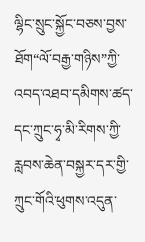ལྷིང་སྲུང་སྐྱོང་བཅས་བྱས་ཐོག“ལོ་བརྒྱ་གཉིས”ཀྱི་འབད་འཐབ་དམིགས་ཚད་དང་ཀྲུང་ཧྭ་མི་རིགས་ཀྱི་རླབས་ཆེན་བསྐྱར་དར་གྱི་ཀྲུང་གོའི་ཕུགས་འདུན་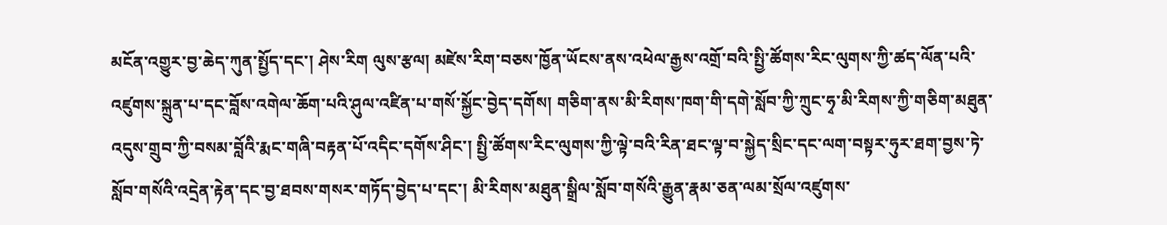མངོན་འགྱུར་བྱ་ཆེད་ཀུན་སྤྱོད་དང་། ཤེས་རིག ལུས་རྩལ། མཛེས་རིག་བཅས་ཁྱོན་ཡོངས་ནས་འཕེལ་རྒྱས་འགྲོ་བའི་སྤྱི་ཚོགས་རིང་ལུགས་ཀྱི་ཚད་ལོན་པའི་འཛུགས་སྐྲུན་པ་དང་བློས་འགེལ་ཆོག་པའི་ཤུལ་འཛིན་པ་གསོ་སྐྱོང་བྱེད་དགོས། གཅིག་ནས་མི་རིགས་ཁག་གི་དགེ་སློབ་ཀྱི་ཀྲུང་ཧྭ་མི་རིགས་ཀྱི་གཅིག་མཐུན་འདུས་གྲུབ་ཀྱི་བསམ་བློའི་རྨང་གཞི་བརྟན་པོ་འདིང་དགོས་ཤིང་། སྤྱི་ཚོགས་རིང་ལུགས་ཀྱི་ལྟེ་བའི་རིན་ཐང་ལྟ་བ་སྐྱེད་སྲིང་དང་ལག་བསྟར་ཧུར་ཐག་བྱས་ཏེ་སློབ་གསོའི་འདྲེན་རྟེན་དང་བྱ་ཐབས་གསར་གཏོད་བྱེད་པ་དང་། མི་རིགས་མཐུན་སྒྲིལ་སློབ་གསོའི་རྒྱུན་རྣམ་ཅན་ལམ་སྲོལ་འཛུགས་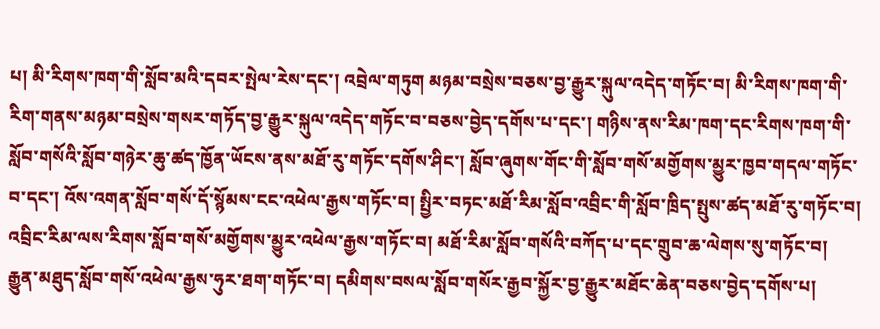པ། མི་རིགས་ཁག་གི་སློབ་མའི་དབར་སྤེལ་རེས་དང་། འབྲེལ་གཏུག མཉམ་བསྲེས་བཅས་བྱ་རྒྱུར་སྐུལ་འདེད་གཏོང་བ། མི་རིགས་ཁག་གི་རིག་གནས་མཉམ་བསྲེས་གསར་གཏོད་བྱ་རྒྱུར་སྐུལ་འདེད་གཏོང་བ་བཅས་བྱེད་དགོས་པ་དང་། གཉིས་ནས་རིམ་ཁག་དང་རིགས་ཁག་གི་སློབ་གསོའི་སློབ་གཉེར་ཆུ་ཚད་ཁྱོན་ཡོངས་ནས་མཐོ་རུ་གཏོང་དགོས་ཤིང་། སློབ་ཞུགས་གོང་གི་སློབ་གསོ་མགྱོགས་མྱུར་ཁྱབ་གདལ་གཏོང་བ་དང་། འོས་འགན་སློབ་གསོ་དོ་སྙོམས་ངང་འཕེལ་རྒྱས་གཏོང་བ། སྤྱིར་བཏང་མཐོ་རིམ་སློབ་འབྲིང་གི་སློབ་ཁྲིད་སྤུས་ཚད་མཐོ་རུ་གཏོང་བ། འབྲིང་རིམ་ལས་རིགས་སློབ་གསོ་མགྱོགས་མྱུར་འཕེལ་རྒྱས་གཏོང་བ། མཐོ་རིམ་སློབ་གསོའི་བཀོད་པ་དང་གྲུབ་ཆ་ལེགས་སུ་གཏོང་བ། རྒྱུན་མཐུད་སློབ་གསོ་འཕེལ་རྒྱས་ཧུར་ཐག་གཏོང་བ། དམིགས་བསལ་སློབ་གསོར་རྒྱབ་སྐྱོར་བྱ་རྒྱུར་མཐོང་ཆེན་བཅས་བྱེད་དགོས་པ།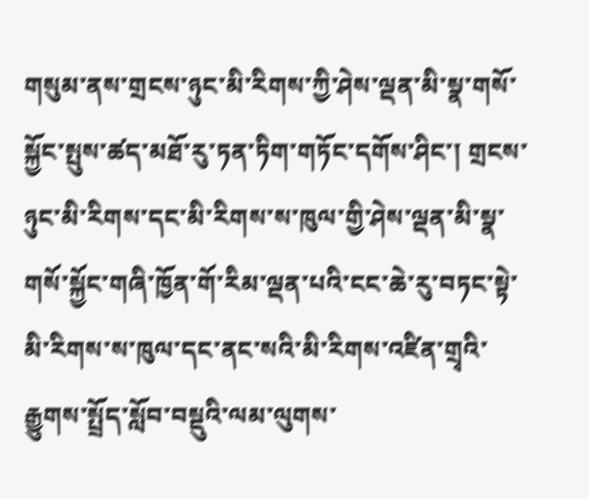གསུམ་ནས་གྲངས་ཉུང་མི་རིགས་ཀྱི་ཤེས་ལྡན་མི་སྣ་གསོ་སྐྱོང་སྤུས་ཚད་མཐོ་རུ་ཏན་ཏིག་གཏོང་དགོས་ཤིང་། གྲངས་ཉུང་མི་རིགས་དང་མི་རིགས་ས་ཁུལ་གྱི་ཤེས་ལྡན་མི་སྣ་གསོ་སྐྱོང་གཞི་ཁྱོན་གོ་རིམ་ལྡན་པའི་ངང་ཆེ་རུ་བཏང་སྟེ་མི་རིགས་ས་ཁུལ་དང་ནང་སའི་མི་རིགས་འཛིན་གྲྭའི་རྒྱུགས་སྤྲོད་སློབ་བསྡུའི་ལམ་ལུགས་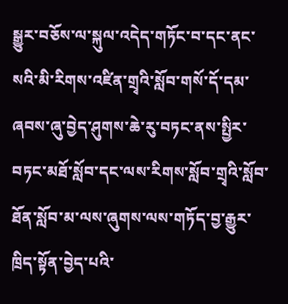སྒྱུར་བཅོས་ལ་སྐུལ་འདེད་གཏོང་བ་དང་ནང་སའི་མི་རིགས་འཛིན་གྲྭའི་སློབ་གསོ་དོ་དམ་ཞབས་ཞུ་བྱེད་ཤུགས་ཆེ་རུ་བཏང་ནས་སྤྱིར་བཏང་མཐོ་སློབ་དང་ལས་རིགས་སློབ་གྲྭའི་སློབ་ཐོན་སློབ་མ་ལས་ཞུགས་ལས་གཏོད་བྱ་རྒྱུར་ཁྲིད་སྟོན་བྱེད་པའི་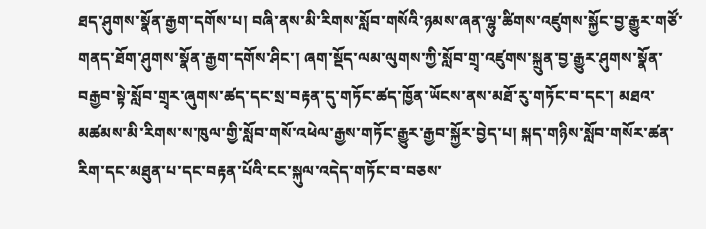ཐད་ཤུགས་སྣོན་རྒྱག་དགོས་པ། བཞི་ནས་མི་རིགས་སློབ་གསོའི་ཉམས་ཞན་ལྷུ་ཚིགས་འཛུགས་སྐྱོང་བྱ་རྒྱུར་གཙོ་གནད་ཐོག་ཤུགས་སྣོན་རྒྱག་དགོས་ཤིང་། ཞག་སྡོད་ལམ་ལུགས་ཀྱི་སློབ་གྲྭ་འཛུགས་སྐྲུན་བྱ་རྒྱུར་ཤུགས་སྣོན་བརྒྱབ་སྟེ་སློབ་གྲྭར་ཞུགས་ཚད་དང་སྲ་བརྟན་དུ་གཏོང་ཚད་ཁྱོན་ཡོངས་ནས་མཐོ་རུ་གཏོང་བ་དང་། མཐའ་མཚམས་མི་རིགས་ས་ཁུལ་གྱི་སློབ་གསོ་འཕེལ་རྒྱས་གཏོང་རྒྱུར་རྒྱབ་སྐྱོར་བྱེད་པ། སྐད་གཉིས་སློབ་གསོར་ཚན་རིག་དང་མཐུན་པ་དང་བརྟན་པོའི་ངང་སྐུལ་འདེད་གཏོང་བ་བཅས་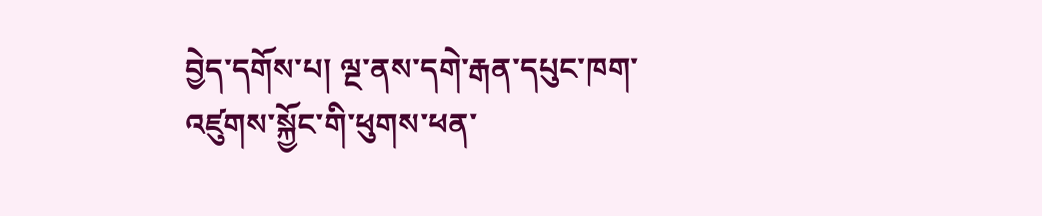བྱེད་དགོས་པ། ལྔ་ནས་དགེ་རྒན་དཔུང་ཁག་འཛུགས་སྐྱོང་གི་ཕུགས་ཕན་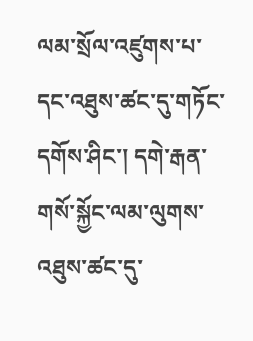ལམ་སྲོལ་འཛུགས་པ་དང་འཐུས་ཚང་དུ་གཏོང་དགོས་ཤིང་། དགེ་རྒན་གསོ་སྐྱོང་ལམ་ལུགས་འཐུས་ཚང་དུ་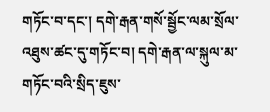གཏོང་བ་དང་། དགེ་རྒན་གསོ་སྦྱོང་ལམ་སྲོལ་འཐུས་ཚང་དུ་གཏོང་བ། དགེ་རྒན་ལ་སྐུལ་མ་གཏོང་བའི་སྲིད་ཇུས་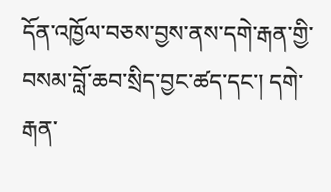དོན་འཁྱོལ་བཅས་བྱས་ནས་དགེ་རྒན་གྱི་བསམ་བློ་ཆབ་སྲིད་བྱང་ཚད་དང་། དགེ་རྒན་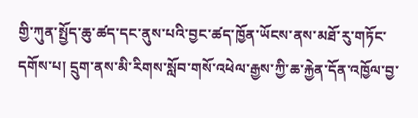གྱི་ཀུན་སྤྱོད་ཆུ་ཚད་དང་ནུས་པའི་བྱང་ཚད་ཁྱོན་ཡོངས་ནས་མཐོ་རུ་གཏོང་དགོས་པ། དྲུག་ནས་མི་རིགས་སློབ་གསོ་འཕེལ་རྒྱས་ཀྱི་ཆ་རྐྱེན་དོན་འཁྱོལ་བྱ་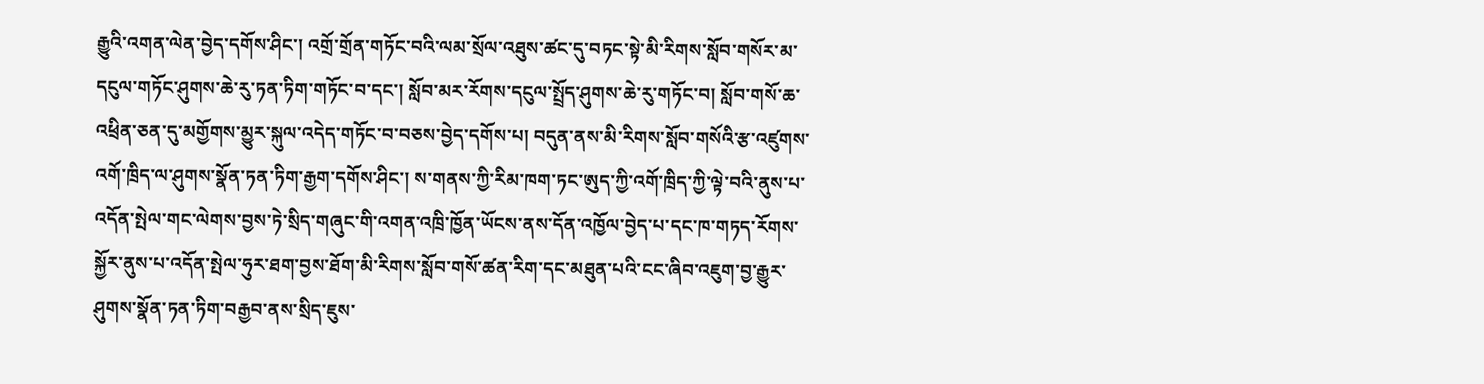རྒྱུའི་འགན་ལེན་བྱེད་དགོས་ཤིང་། འགྲོ་གྲོན་གཏོང་བའི་ལམ་སྲོལ་འཐུས་ཚང་དུ་བཏང་སྟེ་མི་རིགས་སློབ་གསོར་མ་དངུལ་གཏོང་ཤུགས་ཆེ་རུ་ཏན་ཏིག་གཏོང་བ་དང་། སློབ་མར་རོགས་དངུལ་སྤྲོད་ཤུགས་ཆེ་རུ་གཏོང་བ། སློབ་གསོ་ཆ་འཕྲིན་ཅན་དུ་མགྱོགས་མྱུར་སྐུལ་འདེད་གཏོང་བ་བཅས་བྱེད་དགོས་པ། བདུན་ནས་མི་རིགས་སློབ་གསོའི་རྩ་འཛུགས་འགོ་ཁྲིད་ལ་ཤུགས་སྣོན་ཏན་ཏིག་རྒྱག་དགོས་ཤིང་། ས་གནས་ཀྱི་རིམ་ཁག་ཏང་ཨུད་ཀྱི་འགོ་ཁྲིད་ཀྱི་ལྟེ་བའི་ནུས་པ་འདོན་སྤེལ་གང་ལེགས་བྱས་ཏེ་སྲིད་གཞུང་གི་འགན་འཁྲི་ཁྱོན་ཡོངས་ནས་དོན་འཁྱོལ་བྱེད་པ་དང་ཁ་གཏད་རོགས་སྐྱོར་ནུས་པ་འདོན་སྤེལ་ཧུར་ཐག་བྱས་ཐོག་མི་རིགས་སློབ་གསོ་ཚན་རིག་དང་མཐུན་པའི་ངང་ཞིབ་འཇུག་བྱ་རྒྱུར་ཤུགས་སྣོན་ཏན་ཏིག་བརྒྱབ་ནས་སྲིད་ཇུས་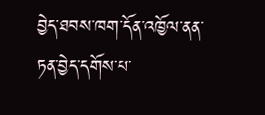བྱེད་ཐབས་ཁག་དོན་འཁྱོལ་ནན་ཏན་བྱེད་དགོས་པ་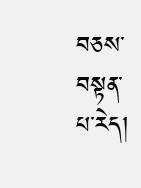བཅས་བསྟན་པ་རེད།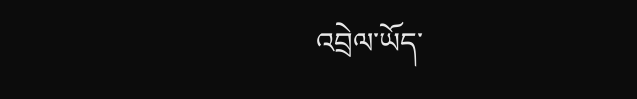འབྲེལ་ཡོད་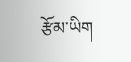རྩོམ་ཡིག